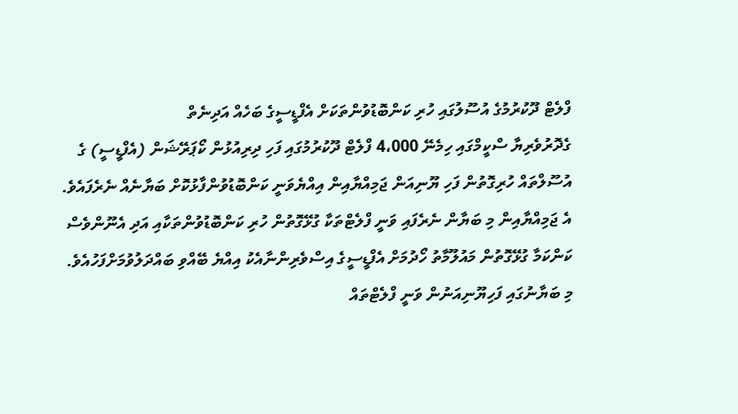ފްލެޓް ދޫކުރުމުގެ އުސޫލުގައި ހުރި ކަންބޮޑުވުންތަކަށް އެފްޑީސީގެ ބަހެއް އަދިނެތް
ގެދޮރުވެރިޔާ ސްކީމްގައި ހިމެނޭ 4،000 ފްލެޓް ދޫކުރުމުގައި ފަހި ދިރިއުޅުން ކޯޕަރޭޝަން (އެފްޑީސީ) ގެ އުސޫލްތައް ހުރިގޮތުން ފަހި ޔޫނިއަން ޖަމިއްޔާއިން އިއްޔެވަނީ ކަންބޮޑުވުންފާޅުކޮށް ބަޔާނެއް ނެރެފައެވެ. އެ ޖަމިއްޔާއިން މި ބަޔާން ނެރެފައި ވަނީ ފްލެޓްތަކާ ގުޅޭގޮތުން ހުރި ކަންބޮޑުވުންތަކާއި އަދި އެނޫންވެސް ކަންކަމާ ގުޅޭގޮތުން މައުލޫމާތު ހޯދުމަށް އެފްޑީސީގެ އިސްވެރިންނާއެކު އިއްޔެ ބޭއްވި ބައްދަލުވުމަށްފަހުއެވެ.
މި ބަޔާނުގައި ފަހިޔޫނިއަނުން ވަނީ ފްލެޓްތައް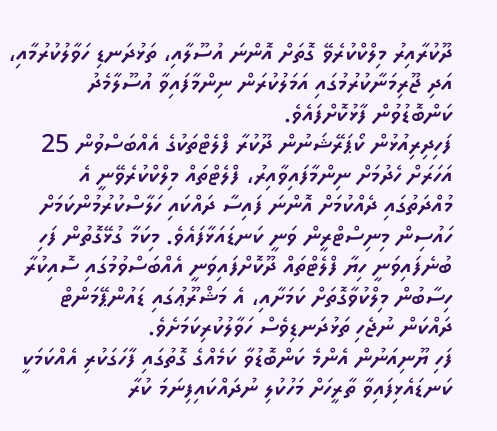ދޫކުރާއިރު މިލްކްކުރެވޭ ގޮތަށް އޮންނަ އުސޫލާއި، ތަޅުދަނޑި ހަވާލުކުރުމާއި، އަދި ޖޫރިމަނާކުރުމުގައި އަމަލުކުރަން ނިންމާފައިވާ އުސޫލާމެދު ކަންބޮޑުވުން ފާޅުކޮށްފައެވެ.
ފަހިދިރިއުޅުން ކޯޕަރޭޝަނުން ދޫކުރާ ފްލެޓްތަކުގެ އެއްބަސްވުން 25 އަހަރަށް ހެދުމަށް ނިންމާފައިވާއިރު، ފްލެޓްތައް މިލްކްކުރެވޭނީ އެ މުއްދަތުގައި ދެއްކުމަށް އޮންނަ ފައިސާ ދައްކައި ހަލާސްކުރުމުންކަމަށް ހައުސިން މިނިސްޓްރީން ވަނީ ކަނޑައަޅާފައެވެ. މިކަމާ ގުޅޭގޮތުން ފަހި ބުނެފައިވަނީ ހިޔާ ފްލެޓްތައް ދޫކޮށްފައިވަނީ އެއްބަސްވުމުގައި ސޮއިކުރާ ހިސާބުން މިލްކުވާގޮތަށް ކަމަށާއި، އެ މަޝްރޫޢުގައި ޑައުންޕޭމަންޓް ދައްކަން ނުޖެހި ތަޅުދަނޑިވެސް ހަވާލުކުރިކަމަށެވެ.
ފަހި ޔޫނިއަނުން އެންމެ ކަންބޮޑުވާ ކަމެއްގެ ގޮތުގައި ފާހަގަކުރި އެއްކަމަކީ ކަނޑައެޅިފައިވާ ތާރީހަށް މަހުކުލި ނުދައްކައިފިނަމަ ކުރާ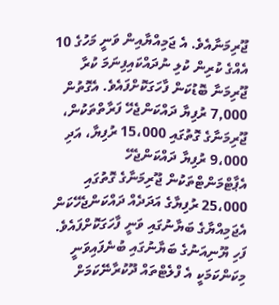ޖޫރިމަނާއެވެ. އެ ޖަމިއްޔާއިން ވަނީ މަހުގެ 10 އެއްގެ ކުރިން ކުލި ނުދައްކައިފިނަމަ ކުރާ ޖޫރިމަނާ ބޮޑުކަން ފާހަގަކޮށްފައެވެ. އެގޮތުން 7,000 ރުފިޔާ ދައްކަންޖެހޭ ފަރާތްތަކުން، ޖޫރިމަނާގެ ގޮތުގައި 15،000 ރުފިޔާ، އަދި 9،000 ރުފިޔާ ދައްކަންޖެހޭ އެޕާޓްމަންޓްތަކުން ޖޫރިމަނާގެ ގޮތުގައި 25،000 ރުފިޔާގެ އަދަދެއް ދައްކަންޖެހޭކަން އެޖަމިއްޔާގެ ބަޔާނުގައި ވަނީ ފާހަގަކޮށްފައެވެ.
ފަހި ޔޫނިއަނުގެ ބަޔާނުގައި ބުނެފައިވަނީ މިކަންކަމަކީ އެ ފްލެޓްތައް ދޫކުރާނޭކަމަށް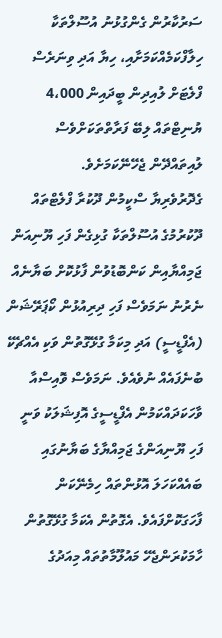ސަރުކާރުން ގެންގުޅުނު އުސޫލްތަކާ ހިލާފްކަމެއްކަމަށާއި، ހިޔާ އަދި ވިނަރެސް ފްލެޓަށް ލުއިދިން ބީދައިން 4،000 ޔުނިޓްތައް ލިބޭ ފަރާތްތަކަށްވެސް ލުއިތައްދޭން ޖެހޭނޭކަމަށެވެ.
ގެދޮރުވެރިޔާ ސްކީމުން ދޫކުރާ ފްލެޓްތައް ދޫކުރުމުގެ އުސޫލްތަކާ ގުޅިގެން ފަހި ޔޫނިއަން ޖަމިއްޔާއިން ކަންބޮޑުވުން ފާޅުކޮށް ބަޔާނެއް ނެރުނު ނަމަވެސް ފަހި ދިރިއުޅުން ކޯޕަރޭޝަން (އެފްޑީސީ) އަދި މިކަމާ ގުޅޭގޮތުން ވަކި އެއްޗެކޭ ބުނެފައެއް ނުވެއެވެ. ނަމަވެސް ވޮއިސްއާ ވާހަކަދައްކަމުން އެފްޑީސީގެ އޮފިޝަލަކު ވަނީ ފަހި ޔޫނިއަންގެ ޖަމިއްޔާގެ ބަޔާނުގައި ބައެއްކަހަލަ އޮޅުންތައް ހިމެނޭކަން ފާހަގަކޮށްފައެވެ. އެގޮތުން އެކަމާ ގުޅޭގޮތުން ހާމަކުރަންޖެހޭ މައުލޫމާތުތައް މިއަދުގެ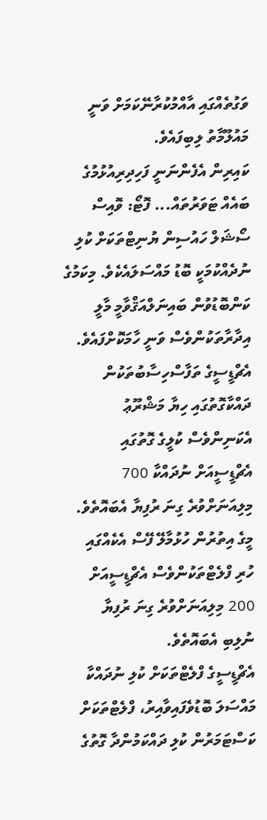ވަގުތެއްގައި އާއްމުކުރާނޭކަމަށް ވަނީ މައުލޫމާތު ލިބިފައެވެ.
ކައިރިން އެފެންނަނީ ފަހިދިރިއުޅުމުގެ ބައެއް ޓަވަރުތައް... ފޮޓޯ: ވޮއިސް
ސޯޝަލް ހައުސިން ޔުނިޓްތަކަށް ކުލި ނުދެއްކުމަކީ ބޮޑު މައްސަލައެކެވެ. މިކަމުގެ ކަންބޮޑުވުން ބައިނަލްއަޤްވާމީ މާލީ އިދާރާތަކުންވެސް ވަނީ ހާމަކޮށްފައެވެ. އެޗްޑީސީގެ ތަފާސްހިސާބުތަކުން ދައްކާގޮތުގައި ހިޔާ މަޝްރޫޢު އެކަނިންވެސް ކުލީގެ ގޮތުގައި އެޗްޑީސީއަށް ނުދައްކާ 700 މިލިއަނަށްވުރެ ގިނަ ރުފިޔާ އެބައޮތެވެ. މީގެ އިތުރުން ހުޅުމާލޭ ފޭސް އެކެއްގައި ހުރި ފްލެޓްތަކުންވެސް އެޗްޑީސީއަށް 200 މިލިއަނަށްވުރެ ގިނަ ރުފިޔާ ނުލިބި އެބައޮތެވެ.
އެޗްޑީސީގެ ފްލެޓްތަކަށް ކުލި ނުދައްކާ މައްސަލަ ބޮޑުވެފައިވާއިރު، ފްލެޓްތަކަށް ކަސްޓަމަރުން ކުލި ދައްކަމުންދާ ގޮތުގެ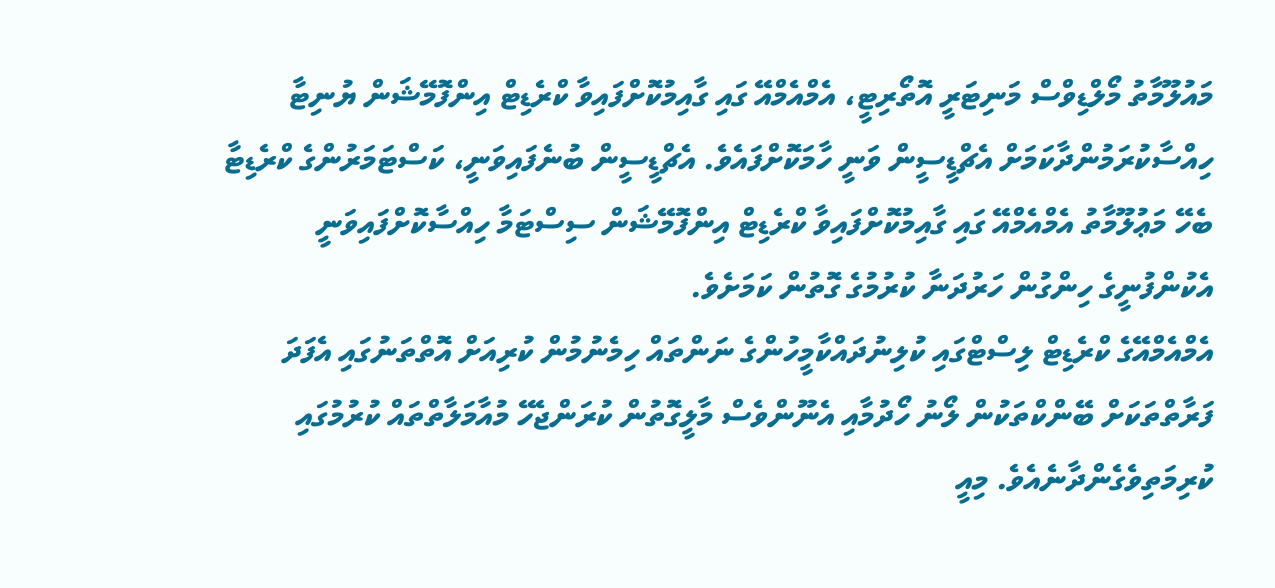މައުލޫމާތު މޯލްޑިވްސް މަނިޓަރީ އޮތޯރިޓީ، އެމްއެމްއޭ ގައި ގާއިމުކޮށްފައިވާ ކްރެޑިޓް އިންފޮމޭޝަން ޔުނިޓާ ހިއްސާކުރަމުންދާކަމަށް އެޗްޑީސީން ވަނީ ހާމަކޮށްފައެވެ. އެޗްޑީސީން ބުނެފައިވަނީ، ކަސްޓަމަރުންގެ ކްރެޑިޓާ ބެހޭ މަޢުލޫމާތު އެމްއެމްއޭ ގައި ގާއިމުކޮށްފައިވާ ކްރެޑިޓް އިންފޮމޭޝަން ސިސްޓަމާ ހިއްސާކޮށްފައިވަނީ އެކުންފުނީގެ ހިންގުން ހަރުދަނާ ކުރުމުގެ ގޮތުން ކަމަށެވެ.
އެމްއެމްއޭގެ ކްރެޑިޓް ލިސްޓްގައި ކުލިނުދައްކާމީހުންގެ ނަންތައް ހިމެނުމުން ކުރިއަށް އޮތްތަނުގައި އެފަދަ ފަރާތްތަކަށް ބޭންކްތަކުން ލޯނު ހޯދުމާއި އެނޫންވެސް މާލީގޮތުން ކުރަންޖެހޭ މުއާމަލާތްތައް ކުރުމުގައި ކުރިމަތިވެގެންދާނެއެވެ. މިއީ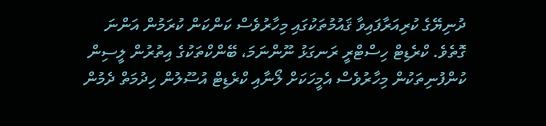ދުނިޔޭގެ ކުރިއަރާފައިވާ ޤައުމުތަކުގައި މިހާރުވެސް ކަންކަން ކުރަމުން އަންނަ ގޮތެވެ. ކްރެޑިޓް ހިސްޓްރީ ރަނގަޅު ނޫންނަމަ، ބޭންކްތަކުގެ އިތުރުން ލީސިން ކުންފުނިތަކުން މިހާރުވެސް އެމީހަކަށް ލޯނާއި ކްރެޑިޓް އުސޫލުން ހިދުމަތް ދެމުން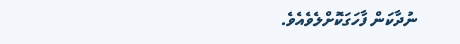ނުދާކަން ފާހަގަކޮށްލެވެއެވެ.